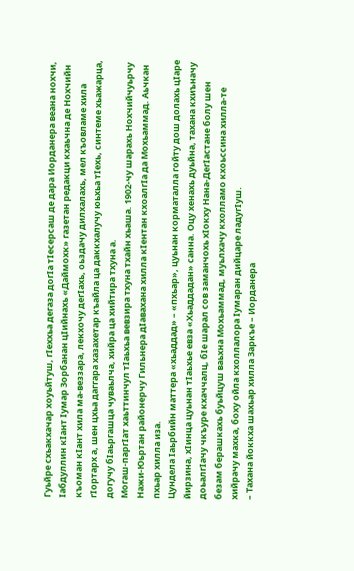Гуьйре схьакхачар хоуьйтуш, гIеххьа дегаза догIа тIесерсаш де дара Иорданера веана нохчи, Iабдуллин кIант Iумар Зорбанан цIийнахь «Даймохк» газетан редакци кхаьчна де Нохчийн къоман кIант хила ма-веззара, лекхочу дегIахь, оьздачу дилхалахь, мел къовламе хила гIортарх а, шен цхьа даггара хазахетар къайла ца даккхалучу юьхьа тIехь, синтеме хьажарца, догучу бIаьргашца чуваьлча, хийра ца хийтира тхуна а.
Могаш-паргIат хаьттинчул тIаьхьа вевзира тхуна тхайн хьаша. 1902-чу шарахь Нохчийчуьрчу Нажи-Юьртан районерчу Гильнера дIавахана хилла кIентан кхоалгIа да Мохьаммад. Аьчкан пхьар хилла иза.
Цундела Iаьрбийн маттера «хьаддад» – «пхьар», цуьнан корматалла гойту дош долахь цIаре йирзина, хIинца цуьнан тIаьхье евза «Хьаддадан» санна. Оцу хенахь дуьйна, тахана кхиъначу доьалгIачу чкъуре кхаччалц, бIе шарал сов заманчохь хIокху Нана-ДегIастане болу шен безам берашкахь буьйцуш ваьхна Мохьаммад, муьлхачу кхолламо кхоьссина хилла-те хийрачу махка, боху ойла кхоллалора Iумаран дийцаре ладугIуш.
– Тахана йоккха шахьар хилла Заркъе – Иорданера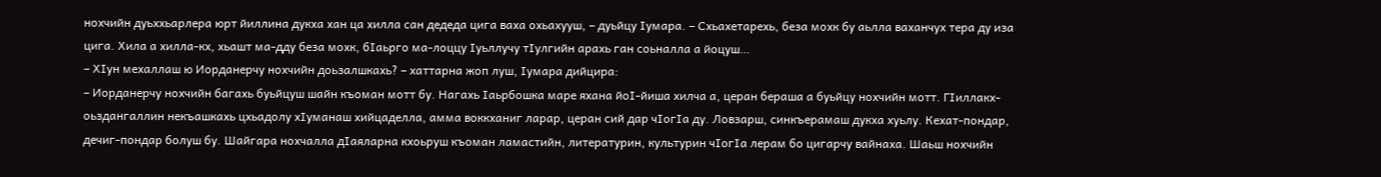нохчийн дуьххьарлера юрт йиллина дукха хан ца хилла сан дедеда цига ваха охьахууш, – дуьйцу Iумара. – Схьахетарехь, беза мохк бу аьлла ваханчух тера ду иза цига. Хила а хилла-кх, хьашт ма-дду беза мохк, бIаьрго ма-лоццу Iуьллучу тIулгийн арахь ган соьналла а йоцуш…
– ХIун мехаллаш ю Иорданерчу нохчийн доьзалшкахь? – хаттарна жоп луш, Iумара дийцира:
– Иорданерчу нохчийн багахь буьйцуш шайн къоман мотт бу. Нагахь Iаьрбошка маре яхана йоI-йиша хилча а, церан бераша а буьйцу нохчийн мотт. ГIиллакх-оьздангаллин некъашкахь цхьадолу хIуманаш хийцаделла, амма воккханиг ларар, церан сий дар чIогIа ду. Ловзарш, синкъерамаш дукха хуьлу. Кехат-пондар, дечиг-пондар болуш бу. Шайгара нохчалла дIаяларна кхоьруш къоман ламастийн, литературин, культурин чIогIа лерам бо цигарчу вайнаха. Шаьш нохчийн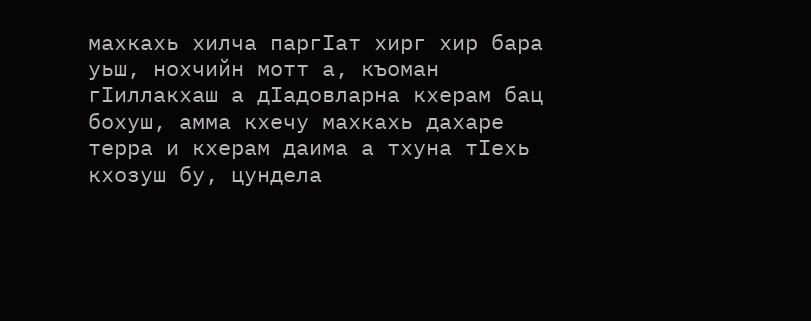махкахь хилча паргIат хирг хир бара уьш, нохчийн мотт а, къоман гIиллакхаш а дIадовларна кхерам бац бохуш, амма кхечу махкахь дахаре терра и кхерам даима а тхуна тIехь кхозуш бу, цундела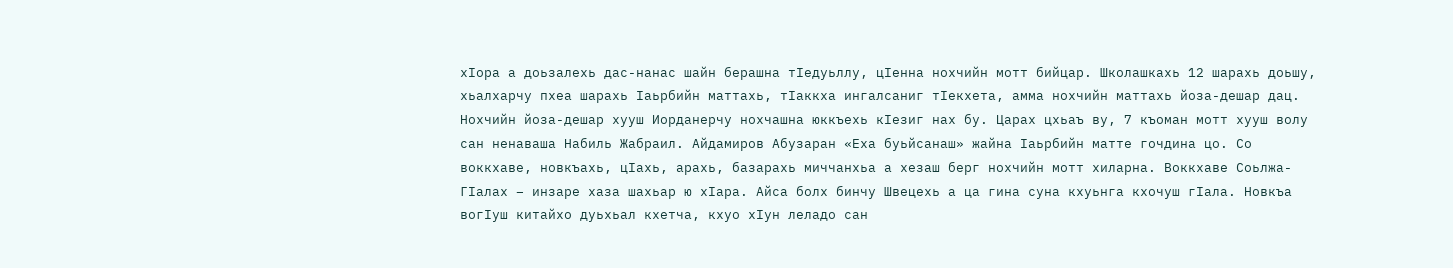хIора а доьзалехь дас-нанас шайн берашна тIедуьллу, цIенна нохчийн мотт бийцар. Школашкахь 12 шарахь доьшу, хьалхарчу пхеа шарахь Iаьрбийн маттахь, тIаккха ингалсаниг тIекхета, амма нохчийн маттахь йоза-дешар дац. Нохчийн йоза-дешар хууш Иорданерчу нохчашна юккъехь кIезиг нах бу. Царах цхьаъ ву, 7 къоман мотт хууш волу сан ненаваша Набиль Жабраил. Айдамиров Абузаран «Еха буьйсанаш» жайна Iаьрбийн матте гочдина цо. Со воккхаве, новкъахь, цIахь, арахь, базарахь миччанхьа а хезаш берг нохчийн мотт хиларна. Воккхаве Соьлжа-ГIалах – инзаре хаза шахьар ю хIара. Айса болх бинчу Швецехь а ца гина суна кхуьнга кхочуш гIала. Новкъа вогIуш китайхо дуьхьал кхетча, кхуо хIун леладо сан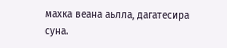махка веана аьлла, дагатесира суна.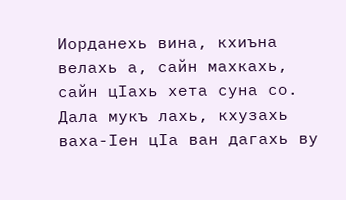Иорданехь вина, кхиъна велахь а, сайн махкахь, сайн цIахь хета суна со. Дала мукъ лахь, кхузахь ваха-Iен цIа ван дагахь ву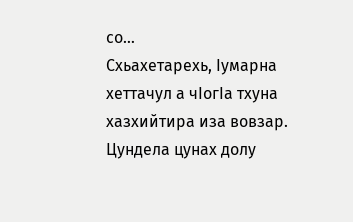со…
Схьахетарехь, Iумарна хеттачул а чIогIа тхуна хазхийтира иза вовзар. Цундела цунах долу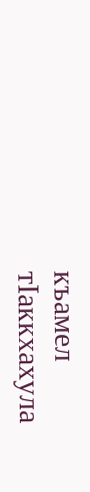къамел тIаккхахула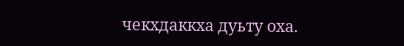чекхдаккха дуьту оха.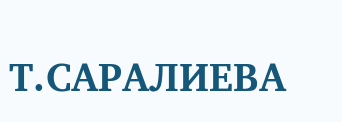Т.САРАЛИЕВА